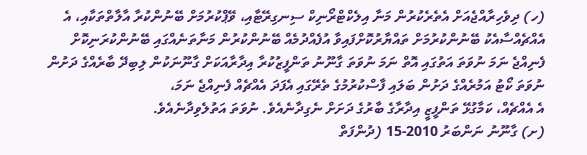(ހ) ދިވެހިރާއްޖެއަށް އެތެރެކުރުން މަނާ އިލެކްޓްރޯނިކް ސިނގިރޭޓާއި، ވޭޕްކުރުމަށް ބޭނުންކުރާ އާލާތްތަކާއި، އެ އެއްޗެއްސާއެކު ބޭނުންކުރުމަށް ތައްޔާރުކޮށްފައިވާ އުފެއްދުމެއް ބޭނުންކުރުން މަނާތަނެއްގައި ބޭނުންކުރަނިކޮށް ފެނިއްޖެ ނަމަ ނުވަތަ އަތުގައި އޮތް ނަމަ ނުވަތަ ގާނޫނު ތަންފީޒުކުރާ އިދާރާއަކަށް ގާނޫނަކުން ލިބިދޭ ބާރެއްގެ ދަށުން ނުވަތަ ކޯޓު އަމުރެއްގެ ދަށުން ބަލައި ފާސްކުރުމުގެ ތެރޭގައި އެފަދަ އެއްޗެއް ފެނިއްޖެ ނަމަ،
އެ އެއްޗެއް، ކަމާގުޅޭ ތަންފީޒީ އިދާރާގެ ބާރުގެ ދަށަށް ނެގިދާނެއެވެ. ނުވަތަ އަތުލެވިދާނެއެވެ.
(ށ) ގާނޫނު ނަންބަރު 2010-15 (ދުންފަތް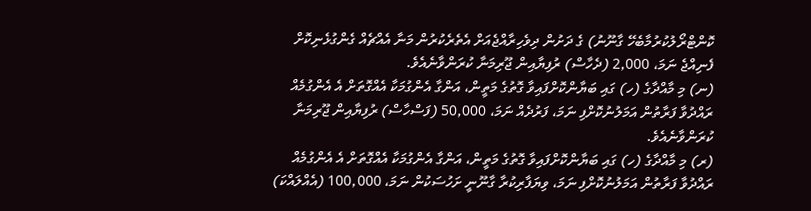ކޮންޓްރޯލުކުރުމާބެހޭ ގާނޫނު) ގެ ދަށުން ދިވެހިރާއްޖެއަށް އެތެރެކުރުން މަނާ އެއްޗެއް ގެންގުޅެނިކޮށް ފެނިއްޖެ ނަމަ، 2,000 (ދެހާސް) ރުފިޔާއިން ޖޫރިމަނާ ކުރަންވާނެއެވެ.
(ނ) މި މާއްދާގެ (ހ) ގައި ބަޔާންކޮށްފައިވާ ގޮތުގެ މަތީން، އަންގާ އެންގުމަކާ އެއްގޮތަށް އެ އެންގުމެއް ރައްދުވާ ފަރާތުން އަމަލުނުކޮށްފި ނަމަ، ފަރުދެއް ނަމަ، 50,000 (ފަސްހާސް) ރުފިޔާއިން ޖޫރިމަނާ ކުރަންވާނެއެވެ.
(ރ) މި މާއްދާގެ (ހ) ގައި ބަޔާންކޮށްފައިވާ ގޮތުގެ މަތީން، އަންގާ އެންގުމަކާ އެއްގޮތަށް އެ އެންގުމެއް ރައްދުވާ ފަރާތުން އަމަލުނުކޮށްފި ނަމަ، ވިޔަފާރިކުރާ ގާނޫނީ ށަހުސަކުން ނަމަ، 100,000 (އެއްލައްކަ)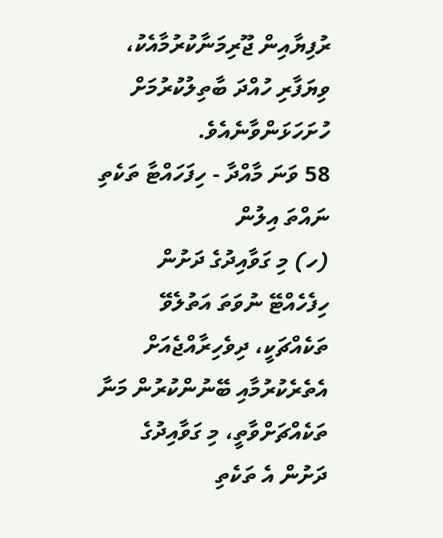ރުފިޔާއިން ޖޫރިމަނާކުރުމާއެކު، ވިޔަފާރި ހުއްދަ ބާތިލުކުރުމަށް ހުށަހަޅަންވާނެއެވެ.
58 ވަނަ މާއްދާ - ހިފަހައްޓާ ތަކެތި ނައްތަ އިލުން
(ހ) މި ގަވާއިދުގެ ދަށުން ހިފެހެއްޓޭ ނުވަތަ އަތުލެވޭ ތަކެއްޗަކީ، ދިވެހިރާއްޖެއަށް އެތެރެކުރުމާއި ބޭނުންކުރުން މަނާ ތަކެއްޗަށްވާތީ، މި ގަވާއިދުގެ ދަށުން އެ ތަކެތި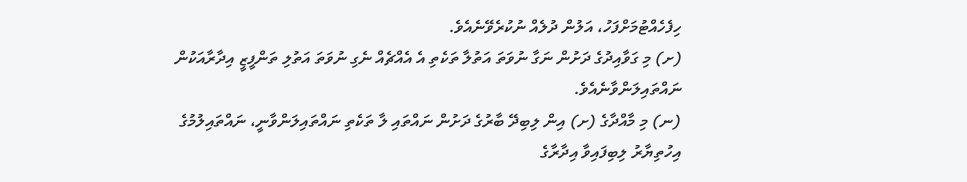ހިފެހެއްޓުމަށްފަހު، އަލުން ދުލެއް ނުކުރެވޭނެއެވެ.
(ށ) މި ގަވާއިދުގެ ދަށުން ނަގާ ނުވަތަ އަތުލާ ތަކެތި އެ އެއްޗެއް ނެގި ނުވަތަ އަތުލި ތަންފީޒީ އިދާރާއަކުން ނައްތައިލަންވާނެއެވެ.
(ނ) މި މާއްދާގެ (ށ) އިން ލިބިދޭ ބާރުގެ ދަށުން ނައްތައި ލާ ތަކެތި ނައްތައިލަންވާނީ، ނައްތައިލުމުގެ އިހުތިޔާރު ލިބިފައިވާ އިދާރާގެ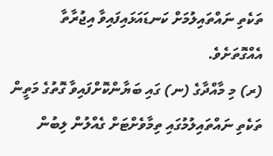ތަކެތި ނައްތައިލުމަށް ކަނޑައަޅައިފައިވާ އިޖުރާތާ އެއްގޮތަށެވެ.
(ރ) މި މާއްދާގެ (ނ) ގައި ބަޔާންކޮށްފައިވާ ގޮތުގެ މަތީން ތަކެތި ނައްތައިލުމުގައި ތިމާވެށްޓަށް ގެއްލުން ލިބުން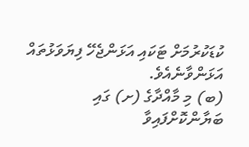ކުޑަކުރުމަށް ޓަކައި އަޅަންޖެހޭ ފިޔަވަޅުތައް އަޅަންވާނެއެވެ.
(ބ) މި މާއްދާގެ (ށ) ގައި ބަޔާންކޮށްފައިވާ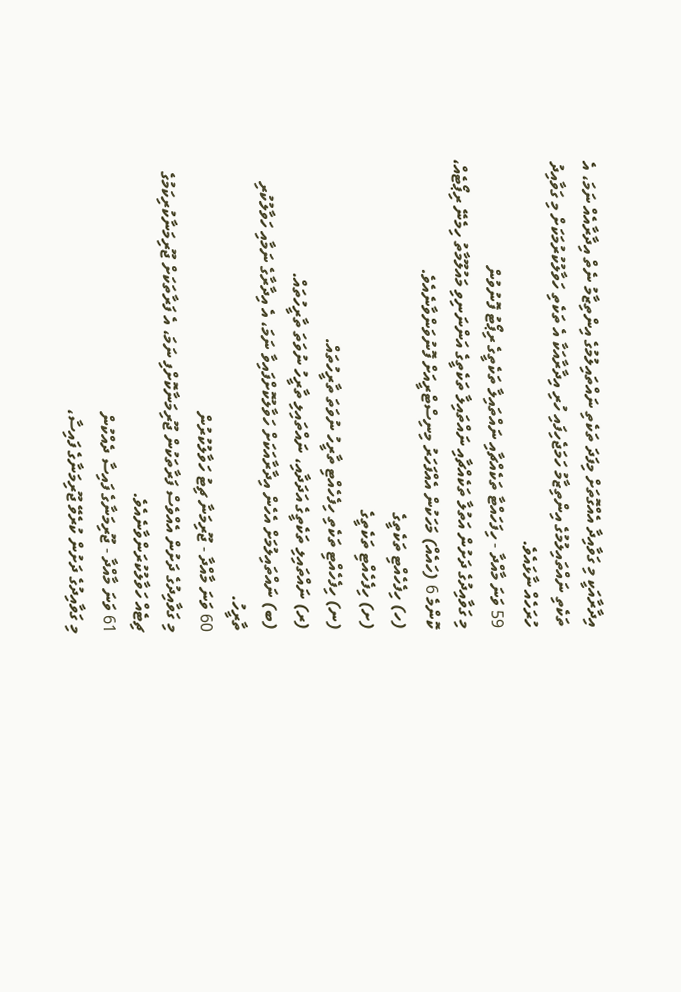އިދާރާއަކީ މި ގަވާއިދާ އެއްގޮތަށް މިފަދަ ތަކެތި ނައްތައިލުމުގެ އިންތިޒާމު ނެތް އިދާރާއެއް ނަމަ، އެ ތަކެތި ނައްތައިލުމުގެ އިންތިޒާމު ހަމަޖެހިފައި ހުރި އިދާރާއަކާ އެ ތަކެތި ހަވާލުކުރުމަކަށް މި ގަވާއިދު ހުރަހެއް ނާޅައެވެ.
59 ވަނަ މާއްދާ - ހިފަހައްޓާ ތަކެއްޗާއި ނައްތައިލާ ތަކެތީގެ ރިޕޯޓު ފޮނުވުން
މި ގަވާއިދުގެ ދަށުން އަތުލާ ތަކެއްޗާއި ނައްތައިލާ ތަކެތީގެ އަންނަނިވި މައުލޫމާތު ހިމެނޭ ރިޕޯޓެއް، ކޮންމެ 6 (ހައެއް) މަހަކުން އެއްފަހަރު މިނިސްޓްރީއަށް ފޮނުވަންވާނެއެވެ.
(ހ) ހިފެހެއްޓި ތަކެތީގެ
(ށ) ހިފެހެއްޓި ތަކެތީގެ
(ނ) ހިފެހެއްޓި ތަކެތި ހިފެހެއްޓި ތާރީހު ނުވަތަ ތާރީހުތައް.
(ރ) ނައްތައިލި ތަކެތީގެ އަދަދާއި، ނައްތައިލި ތާރީހު ނުވަތަ ތާރީހުތައް.
(ބ) ނައްތައިލުމަށް އެހެން އިދާރާއަކަށް ހަވާލުކޮށްފައިވާ ނަމަ، އެ އިދާރާގެ ނަމާއި ހަވާލުކުރި ތާރީހު.
60 ވަނަ މާއްދާ - ޖޫރިމަނާ ޗިޓު ހަވާލުކުރުން
މި ގަވާއިދުގެ ދަށުން އެއްވެސް ފަރާތަކުން ޖޫރިމަނާކޮށްފި ނަމަ، އެ ފަރާތަކަށް ޖޫރިމަނާކުރިކަމުގެ ޗިޓެއް ހަވާލުކުރަންވާނެއެވެ.
61 ވަނަ މާއްދާ - ޖޫރިމަނާގެ ފައިސާ ދެއްކުން
މި ގަވާއިދުގެ ދަށުން ކުރެވޭ ޖޫރިމަނާގެ ފައިސާ،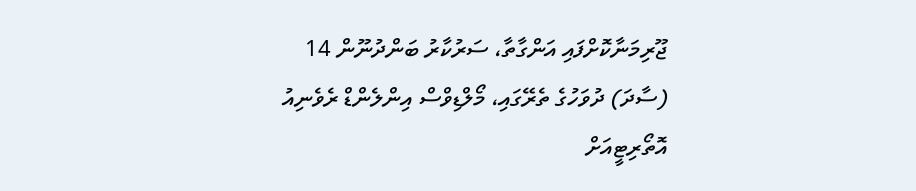ޖޫރިމަނާކޮށްފައި އަންގާތާ، ސަރުކާރު ބަންދުނޫން 14 (ސާދަ) ދުވަހުގެ ތެރޭގައި، މޯލްޑިވްސް އިންލެންޑް ރެވެނިއު އޮތޯރިޓީއަށް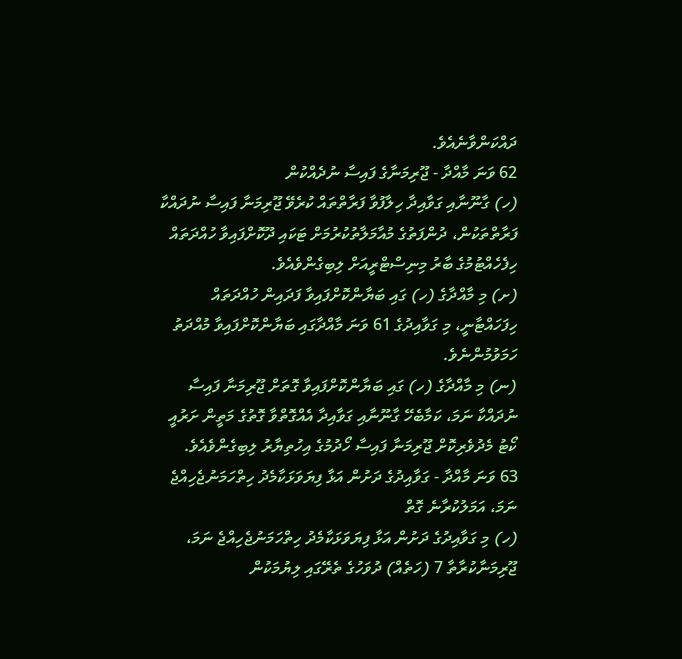ދައްކަންވާނެއެވެ.
62 ވަނަ މާއްދާ - ޖޫރިމަނާގެ ފައިސާ ނުދެއްކުން
(ހ) ގާނޫނާއި ގަވާއިދާ ހިލާފުވާ ފަރާތްތައް ކުރެވޭ ޖޫރިމަނާ ފައިސާ ނުދައްކާ ފަރާތްތަކުން، ދުންފަތުގެ މުއާމަލާތުކުރުމަށް ޓަކައި ދޫކޮށްފައިވާ ހުއްދަތައް ހިފެހެއްޓުމުގެ ބާރު މިނިސްޓްރީއަށް ލިބިގެންވެއެވެ.
(ށ) މި މާއްދާގެ (ހ) ގައި ބަޔާންކޮށްފައިވާ ފަދައިން ހުއްދަތައް ހިފަހައްޓާނީ، މި ގަވާއިދުގެ 61 ވަނަ މާއްދާގައި ބަޔާންކޮށްފައިވާ މުއްދަތު ހަމަވުމުންނެވެ.
(ނ) މި މާއްދާގެ (ހ) ގައި ބަޔާންކޮށްފައިވާ ގޮތަށް ޖޫރިމަނާ ފައިސާ ނުދައްކާ ނަމަ، ކަމާބެހޭ ގާނޫނާއި ގަވާއިދާ އެއްގޮތްވާ ގޮތުގެ މަތީން ށަރުއީ ކޯޓު މެދުވެރިކޮށް ޖޫރިމަނާ ފައިސާ ހޯދުމުގެ އިހުތިޔާރު ލިބިގެންވެއެވެ.
63 ވަނަ މާއްދާ - ގަވާއިދުގެ ދަށުން އަޅާ ފިޔަވަޅަކާމެދު ހިތްހަމަނުޖެހިއްޖެ ނަމަ، އަމަލުކުރާނެ ގޮތް
(ހ) މި ގަވާއިދުގެ ދަށުން އަޅާ ފިޔަވަޅަކާމެދު ހިތްހަމަނުޖެހިއްޖެ ނަމަ، ޖޫރިމަނާކުރާތާ 7 (ހަތެއް) ދުވަހުގެ ތެރޭގައި ލިޔުމަކުން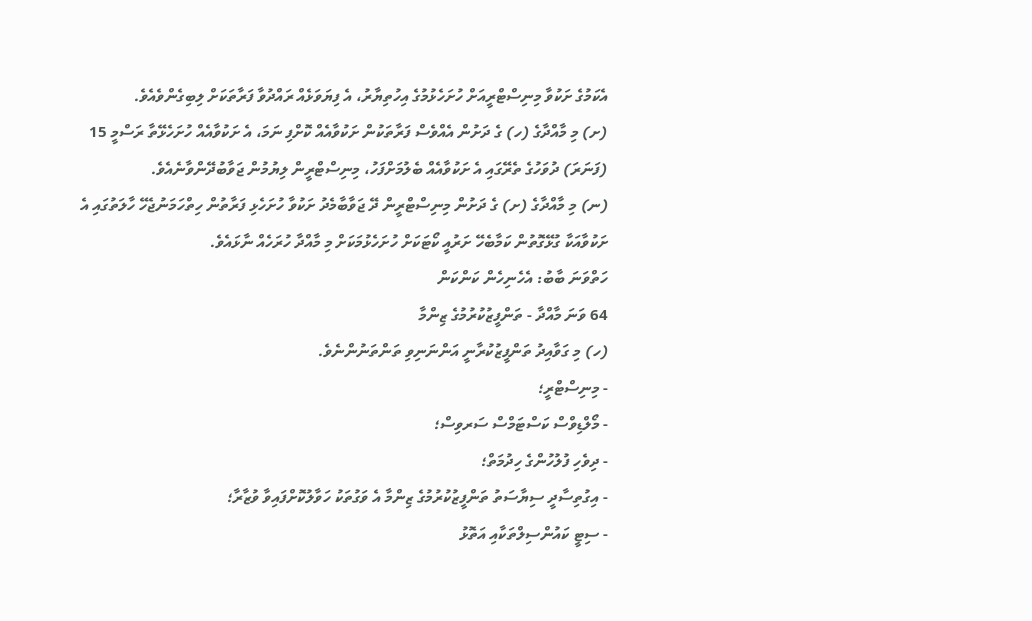އެކަމުގެ ށަކުވާ މިނިސްޓްރީއަށް ހުށަހެޅުމުގެ އިހުތިޔާރު، އެ ފިޔަވަޅެއް ރައްދުވާ ފަރާތަކަށް ލިބިގެންވެއެވެ.
(ށ) މި މާއްދާގެ (ހ) ގެ ދަށުން އެއްވެސް ފަރާތަކުން ށަކުވާއެއް ކޮށްފި ނަމަ، އެ ށަކުވާއެއް ހުށަހެޅޭތާ ރަސްމީ 15 (ފަނަރަ) ދުވަހުގެ ތެރޭގައި އެ ށަކުވާއެއް ބެލުމަށްފަހު، މިނިސްޓްރީން ލިޔުމުން ޖަވާބުދޭންވާނެއެވެ.
(ނ) މި މާއްދާގެ (ށ) ގެ ދަށުން މިނިސްޓްރީން ދޭ ޖަވާބާމެދު ށަކުވާ ހުށަހެޅި ފަރާތުން ހިތްހަމަނުޖެހޭ ހާލަތުގައި އެ ށަކުވާއަކާ ގުޅޭގޮތުން ކަމާބެހޭ ށަރުއީ ކޯޓަކަށް ހުށަހެޅުމަކަށް މި މާއްދާ ހުރަހެއް ނާޅައެވެ.
ހަތްވަނަ ބާބު: އެހެނިހެން ކަންކަން
64 ވަނަ މާއްދާ - ތަންފީޒުކުރުމުގެ ޒިންމާ
(ހ) މި ގަވާއިދު ތަންފީޒުކުރާނީ އަންނަނިވި ތަންތަނުންނެވެ.
- މިނިސްޓްރީ؛
- މޯލްޑިވްސް ކަސްޓަމްސް ސަރވިސް؛
- ދިވެހި ފުލުހުންގެ ހިދުމަތް؛
- އިގުތިސާދީ ސިޔާސަތު ތަންފީޒުކުރުމުގެ ޒިންމާ އެ ވަގުތަކު ހަވާލުކޮށްފައިވާ ވުޒާރާ؛
- ސިޓީ ކައުންސިލްތަކާއި އަތޮޅު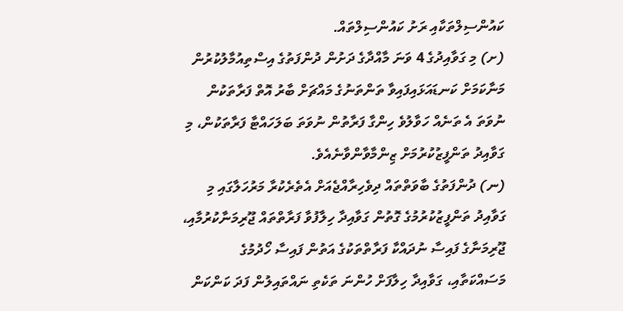ކައުންސިލްތަކާއި ރަށު ކައުންސިލްތައް.
(ށ) މި ގަވާއިދުގެ 4 ވަނަ މާއްދާގެ ދަށުން ދުންފަތުގެ އިސްތިއުމާލުކުރުން މަނާކަމަށް ކަނޑައަޅައިފައިވާ ތަންތަނުގެ މައްޗަށް ބާރު އޮތް ފަރާތަކުން ނުވަތަ އެ ތަނެއް ހަވާލުވެ ހިންގާ ފަރާތުން ނުވަތަ ބަލަހައްޓާ ފަރާތަކުން، މި ގަވާއިދު ތަންފީޒުކުރުމަށް ޒިންމާވާންވާނެއެވެ.
(ނ) ދުންފަތުގެ ބާވަތްތައް ދިވެހިރާއްޖެއަށް އެތެރެކުރާ މަރުހަލާގައި މި ގަވާއިދު ތަންފީޒުކުރުމުގެ ގޮތުން ގަވާއިދާ ހިލާފުވާ ފަރާތްތައް ޖޫރިމަނާކުރުމާއި، ޖޫރިމަނާގެ ފައިސާ ނުދައްކާ ފަރާތްތަކުގެ އަތުން ފައިސާ ހޯދުމުގެ މަސައްކަތާއި، ގަވާއިދާ ހިލާފަށް ހުންނަ ތަކެތި ނައްތައިލުން ފަދަ ކަންކަން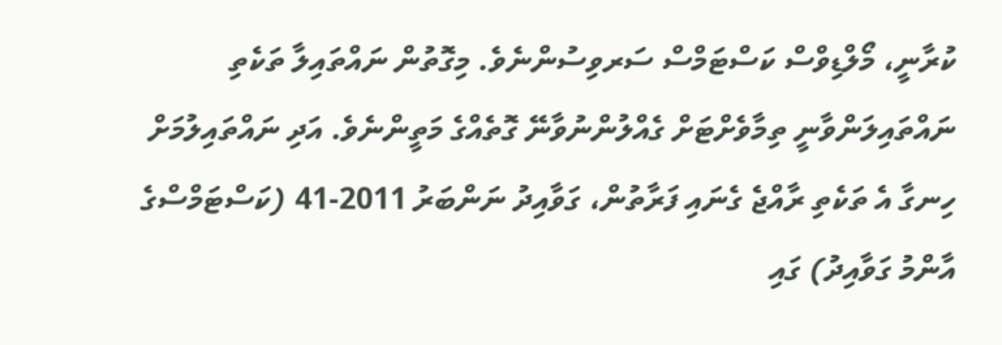ކުރާނީ، މޯލްޑިވްސް ކަސްޓަމްސް ސަރވިސުންނެވެ. މިގޮތުން ނައްތައިލާ ތަކެތި ނައްތައިލަންވާނީ ތިމާވެށްޓަށް ގެއްލުންނުވާނޭ ގޮތެއްގެ މަތީންނެވެ. އަދި ނައްތައިލުމަށް ހިނގާ އެ ތަކެތި ރާއްޖެ ގެނައި ފަރާތުން، ގަވާއިދު ނަންބަރު 2011-41 (ކަސްޓަމްސްގެ އާންމު ގަވާއިދު) ގައި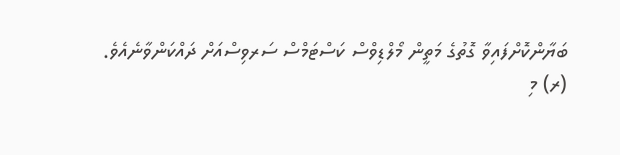ބަޔާންކޮށްފައިވާ ގޮތުގެ މަތީން މޯލްޑިވްސް ކަސްޓަމްސް ސަރވިސްއަށް ދައްކަންވާނެއެވެ.
(ރ) މި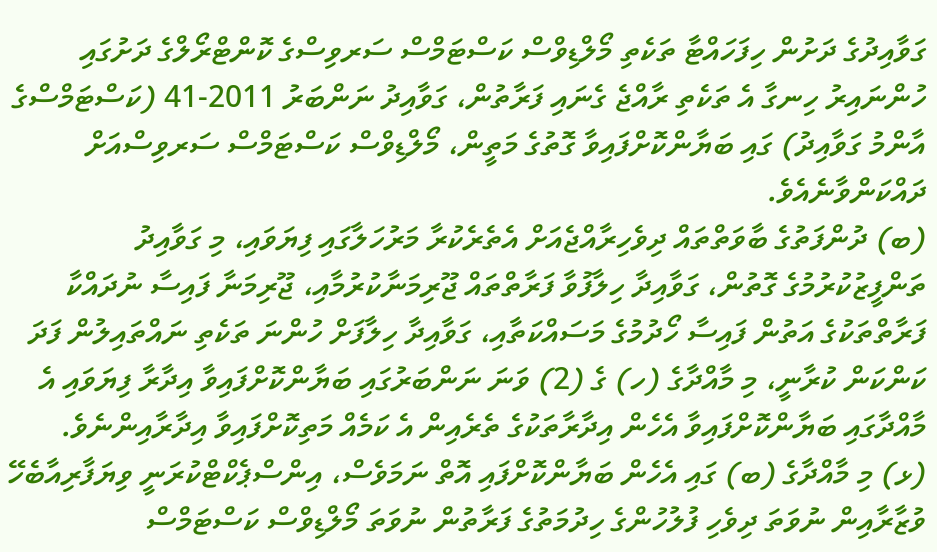ގަވާއިދުގެ ދަށުން ހިފަހައްޓާ ތަކެތި މޯލްޑިވްސް ކަސްޓަމްސް ސަރވިސްގެ ކޮންޓްރޯލްގެ ދަށުގައި ހުންނައިރު ހިނގާ އެ ތަކެތި ރާއްޖެ ގެނައި ފަރާތުން، ގަވާއިދު ނަންބަރު 2011-41 (ކަސްޓަމްސްގެ އާންމު ގަވާއިދު) ގައި ބަޔާންކޮށްފައިވާ ގޮތުގެ މަތީން، މޯލްޑިވްސް ކަސްޓަމްސް ސަރވިސްއަށް ދައްކަންވާނެއެވެ.
(ބ) ދުންފަތުގެ ބާވަތްތައް ދިވެހިރާއްޖެއަށް އެތެރެކުރާ މަރުހަލާގައި ފިޔަވައި، މި ގަވާއިދު ތަންފީޒުކުރުމުގެ ގޮތުން، ގަވާއިދާ ހިލާފުވާ ފަރާތްތައް ޖޫރިމަނާކުރުމާއި، ޖޫރިމަނާ ފައިސާ ނުދައްކާ ފަރާތްތަކުގެ އަތުން ފައިސާ ހޯދުމުގެ މަސައްކަތާއި، ގަވާއިދާ ހިލާފަށް ހުންނަ ތަކެތި ނައްތައިލުން ފަދަ ކަންކަން ކުރާނީ، މި މާއްދާގެ (ހ) ގެ (2) ވަނަ ނަންބަރުގައި ބަޔާންކޮށްފައިވާ އިދާރާ ފިޔަވައި އެ މާއްދާގައި ބަޔާންކޮށްފައިވާ އެހެން އިދާރާތަކުގެ ތެރެއިން އެ ކަމެއް މަތިކޮށްފައިވާ އިދާރާއިންނެވެ.
(ޅ) މި މާއްދާގެ (ބ) ގައި އެހެން ބަޔާންކޮށްފައި އޮތް ނަމަވެސް، އިންސްޕެކްޓްކުރަނީ ވިޔަފާރިއާބެހޭ ވުޒާރާއިން ނުވަތަ ދިވެހި ފުލުހުންގެ ހިދުމަތުގެ ފަރާތުން ނުވަތަ މޯލްޑިވްސް ކަސްޓަމްސް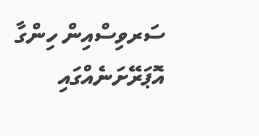ސަރވިސްއިން ހިންގާ އޮޕަރޭށަނެއްގައި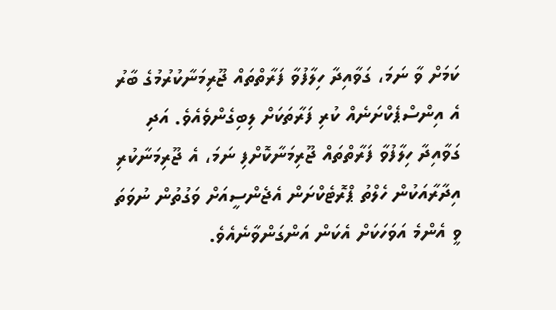ކަމަށް ވާ ނަމަ، ގަވާއިދާ ހިލާފުވާ ފަރާތްތައް ޖޫރިމަނާކުރުމުގެ ބާރު އެ އިންސްޕެކްށަނެއް ކުރި ފަރާތަކަށް ލިބިގެންވެއެވެ. އަދި ގަވާއިދާ ހިލާފުވާ ފަރާތްތައް ޖޫރިމަނާކޮށްފި ނަމަ، އެ ޖޫރިމަނާކުރި އިދާރާއަކުން ހެލްތު ޕްރޮޓެކްށަން އެޖެންސީއަށް ވަގުތުން ނުވަތަ ވީ އެންމެ އަވަހަކަށް އެކަން އަންގަންވާނެއެވެ.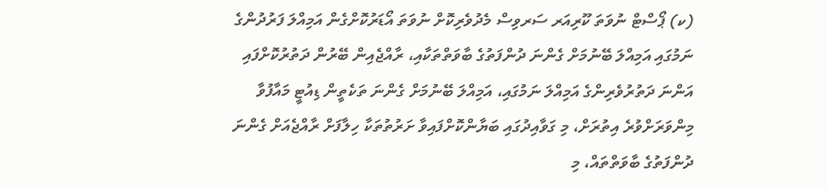(ކ) ޕޯސްޓް ނުވަތަ ކޫރިއަރ ސަރވިސް މެދުވެރިކޮށް ނުވަތަ އޯޑަރުކޮށްގެން އަމިއްލަ ފަރުދުންގެ ނަމުގައި އަމިއްލަ ބޭނުމަށް ގެންނަ ދުންފަތުގެ ބާވަތްތަކާއި، ރާއްޖެއިން ބޭރުން ދަތުރުކޮށްފައި އަންނަ ދަތުރުވެރިންގެ އަމިއްލަ ނަމުގައި، އަމިއްލަ ބޭނުމަށް ގެންނަ ތަކެތީން ޑިއުޓީ މައާފުވާ މިންވަރަށްވުރެ އިތުރަށް، މި ގަވާއިދުގައި ބަޔާންކޮށްފައިވާ ށަރުތުތަކާ ހިލާފަށް ރާއްޖެއަށް ގެންނަ ދުންފަތުގެ ބާވަތްތައް، މި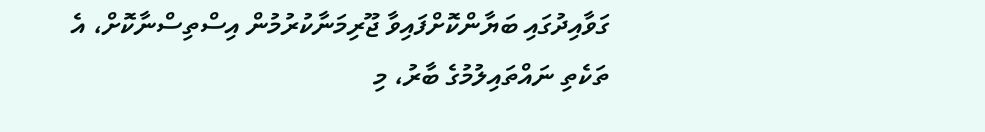ގަވާއިދުގައި ބަޔާންކޮށްފައިވާ ޖޫރިމަނާކުރުމުން އިސްތިސްނާކޮށް، އެ ތަކެތި ނައްތައިލުމުގެ ބާރު، މި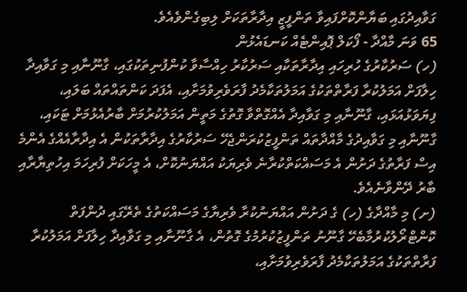ގަވާއިދުގައި ބަޔާންކޮށްފައިވާ ތަންފީޒީ އިދާރާތަކަށް ލިބިގެންވެއެވެ.
65 ވަނަ މާއްދާ - ފޯކަލް ޕޮއިންޓެއް ކަނޑައެޅުން
(ހ) ސަރުކާރުގެ ހުރިހައި އިދާރާތަކާއި ސަރުކާރު ހިއްސާވާ ކުންފުނިތަކުގައި، ގާނޫނާއި މި ގަވާއިދާ ހިލާފަށް އަމަލުކުރާ ފަރާތްތަކުގެ އަމަލުތަކާމެދު ފާރަވެރިވުމަށާއި، އެފަދަ ކަންތައްތައް ބަލައި، ފިޔަވަޅުއަޅައި، ގާނޫނާއި މި ގަވާއިދާ އެއްގޮތްވާ ގޮތުގެ މަތީން އަމަލުކުރުމަށް ބާރުއެޅުމަށް ޓަކައި، ގާނޫނާއި މި ގަވާއިދުގެ މާއްދާތައް ތަންފީޒުކުރަންޖެހޭ ސަރުކާރުގެ އިދާރާތަކުން އެ އިދާރާއެއްގެ އެންމެ އިސް ފަރާތުގެ ދަށުން އެ މަސައްކަތްކުރާނެ ވެރިޔަކު އައްޔަނުކޮށް، އެ މީހަކަށް ފުރިހަމަ އިހުތިޔާރާއި ބާރު ދޭންވާނެއެވެ.
(ށ) މި މާއްދާގެ (ހ) ގެ ދަށުން އައްޔަނުކުރާ ވެރިޔާގެ މަސައްކަތުގެ ތެރޭގައި ދުންފަތް ކޮންޓްރޯލުކުރުމާބެހޭ ގާނޫނު ތަންފީޒުކުރުމުގެ ގޮތުން، އެ ގާނޫނާއި މި ގަވާއިދާ ހިލާފަށް އަމަލުކުރާ ފަރާތްތަކުގެ އަމަލުތަކާމެދު ފާރަވެރިވުމަށާއި،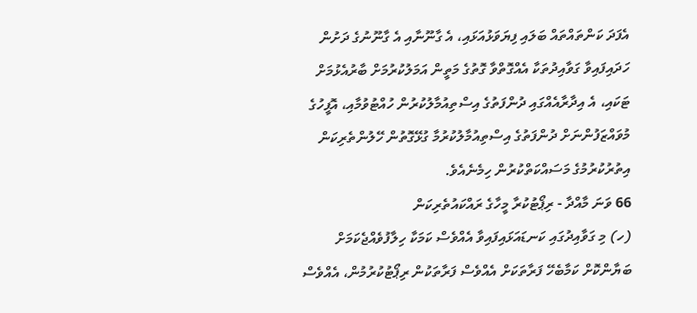އެފަދަ ކަންތައްތައް ބަލައި ފިޔަވަޅުއަޅައި، އެ ގާނޫނާއި އެ ގާނޫނުގެ ދަށުން ހަދައިފައިވާ ގަވާއިދުތަކާ އެއްގޮތްވާ ގޮތުގެ މަތީން އަމަލުކުރުމަށް ބާރުއެޅުމަށް ޓަކައި، އެ އިދާރާއެއްގައި ދުންފަތުގެ އިސްތިއުމާލުކުރުން ހުއްޓުވުމާއި، އޮފީހުގެ މުވައްޒަފުންނަށް ދުންފަތުގެ އިސްތިއުމާލުކުރުމާ ގުޅޭގޮތުން ހޭލުންތެރިކަން އިތުރުކުރުމުގެ މަސައްކަތްކުރުން ހިމެނެއެވެ.
66 ވަނަ މާއްދާ - ރިޕޯޓުކުރާ މީހާގެ ރައްކައުތެރިކަން
(ހ) މި ގަވާއިދުގައި ކަނޑައަޅައިފައިވާ އެއްވެސް ކަމަކާ ހިލާފުވެއްޖެކަމަށް ބަޔާންކޮށް ކަމާބެހޭ ފަރާތަކަށް އެއްވެސް ފަރާތަކުން ރިޕޯޓުކުރުމުން، އެއްވެސް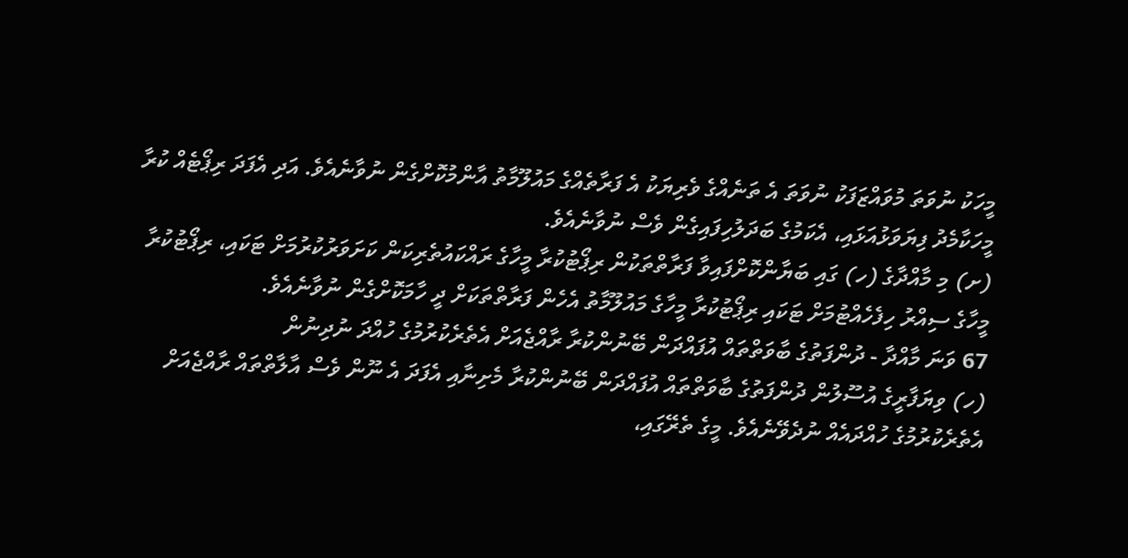މީހަކު ނުވަތަ މުވައްޒަފަކު ނުވަތަ އެ ތަނެއްގެ ވެރިޔަކު އެ ފަރާތެއްގެ މައުލޫމާތު އާންމުކޮށްގެން ނުވާނެއެވެ. އަދި އެފަދަ ރިޕޯޓެއް ކުރާ މީހަކާމެދު ފިޔަވަޅުއަޅައި، އެކަމުގެ ބަދަލުހިފައިގެން ވެސް ނުވާނެއެވެ.
(ށ) މި މާއްދާގެ (ހ) ގައި ބަޔާންކޮށްފައިވާ ފަރާތްތަކުން ރިޕޯޓުކުރާ މީހާގެ ރައްކައުތެރިކަން ކަށަވަރުކުރުމަށް ޓަކައި، ރިޕޯޓުކުރާ މީހާގެ ސިއްރު ހިފެހެއްޓުމަށް ޓަކައި ރިޕޯޓުކުރާ މީހާގެ މައުލޫމާތު އެހެން ފަރާތްތަކަށް ދީ ހާމަކޮށްގެން ނުވާނެއެވެ.
67 ވަނަ މާއްދާ - ދުންފަތުގެ ބާވަތްތައް އުފައްދަން ބޭނުންކުރާ ރާއްޖެއަށް އެތެރެކުރުމުގެ ހުއްދަ ނުދިނުން
(ހ) ވިޔަފާރީގެ އުސޫލުން ދުންފަތުގެ ބާވަތްތައް އުފައްދަން ބޭނުންކުރާ މެށިނާއި އެފަދަ އެ ނޫން ވެސް އާލާތްތައް ރާއްޖެއަށް އެތެރެކުރުމުގެ ހުއްދައެއް ނުދެވޭނެއެވެ. މީގެ ތެރޭގައި،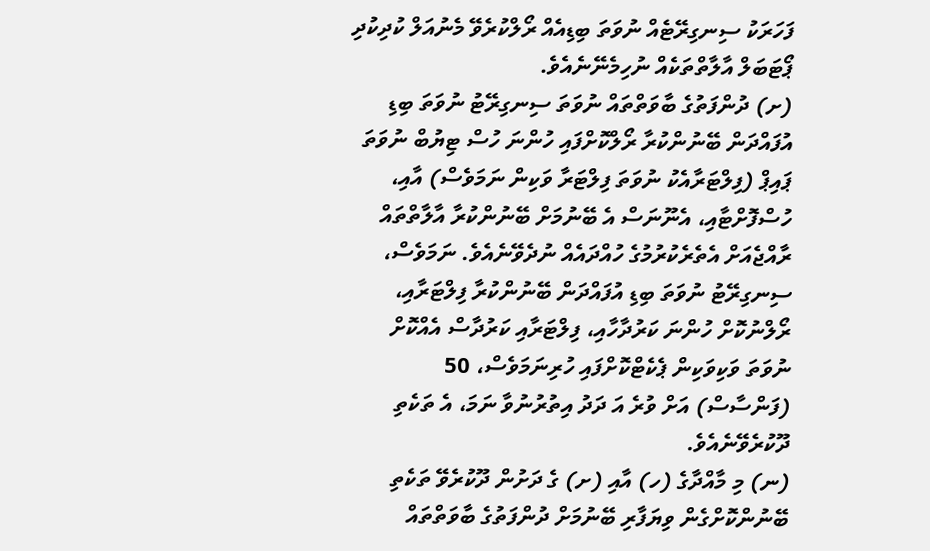ފަހަރަކު ސިނގިރޭޓެއް ނުވަތަ ބިޑިއެއް ރޯލްކުރެވޭ މެނުއަލް ކުދިކުދި ޕޯޓަބަލް އާލާތްތަކެއް ނުހިމެނޭނެއެވެ.
(ށ) ދުންފަތުގެ ބާވަތްތައް ނުވަތަ ސިނގިރޭޓު ނުވަތަ ބިޑި އުފައްދަން ބޭނުންކުރާ ރޯލްކޮށްފައި ހުންނަ ހުސް ޓިޔުބް ނުވަތަ ޕައިޕް (ފިލްޓަރާއެކު ނުވަތަ ފިލްޓަރާ ވަކިން ނަމަވެސް) އާއި، ހުސްފޮށްޓާއި، އެނޫނަސް އެ ބޭނުމަށް ބޭނުންކުރާ އާލާތްތައް ރާއްޖެއަށް އެތެރެކުރުމުގެ ހުއްދައެއް ނުދެވޭނެއެވެ. ނަމަވެސް، ސިނގިރޭޓު ނުވަތަ ބިޑި އުފައްދަން ބޭނުންކުރާ ފިލްޓަރާއި، ރޯލްނުކޮށް ހުންނަ ކަރުދާހާއި، ފިލްޓަރާއި ކަރުދާސް އެއްކޮށް ނުވަތަ ވަކިވަކިން ޕެކެޓްކޮށްފައި ހުރިނަމަވެސް، 50 (ފަންސާސް) އަށް ވުރެ އަ ދަދު އިތުރުނުވާ ނަމަ، އެ ތަކެތި ދޫކުރެވޭނެއެވެ.
(ނ) މި މާއްދާގެ (ހ) އާއި (ށ) ގެ ދަށުން ދޫކުރެވޭ ތަކެތި ބޭނުންކޮށްގެން ވިޔަފާރި ބޭނުމަށް ދުންފަތުގެ ބާވަތްތައް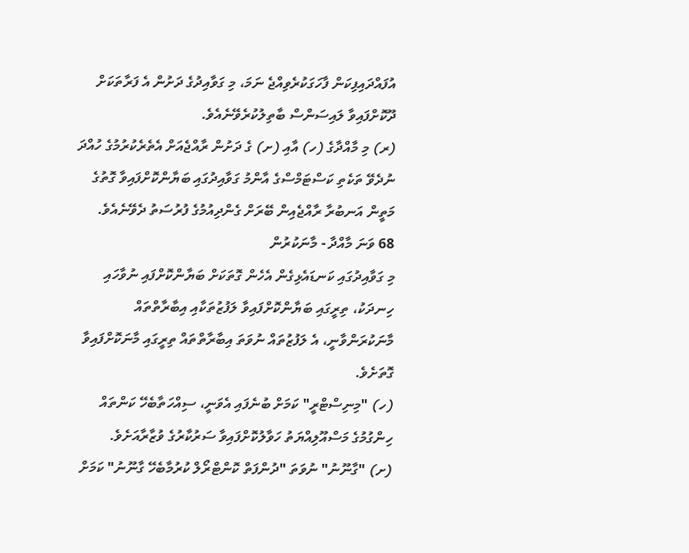އުފައްދައިފިކަން ފާހަގަކުރެވިއްޖެ ނަމަ، މި ގަވާއިދުގެ ދަށުން އެ ފަރާތަކަށް ދޫކޮށްފައިވާ ލައިސަންސް ބާތިލުކުރެވޭނެއެވެ.
(ރ) މި މާއްދާގެ (ހ) އާއި (ށ) ގެ ދަށުން ރާއްޖެއަށް އެތެރެކުރުމުގެ ހުއްދަ ނުދެވޭ ތަކެތި ކަސްޓަމްސްގެ އާންމު ގަވާއިދުގައި ބަޔާންކޮށްފައިވާ ގޮތުގެ މަތީން އަނބުރާ ރާއްޖެއިން ބޭރަށް ގެންދިއުމުގެ ފުރުސަތު ދެވޭނެއެވެ.
68 ވަނަ މާއްދާ - މާނަކުރުން
މި ގަވާއިދުގައި ކަނޑައެޅިގެން އެހެން ގޮތަކަށް ބަޔާންކޮށްފައި ނުވާހައި ހިނދަކު، ތިރީގައި ބަޔާންކޮށްފައިވާ ލަފުޒުތަކާއި އިބާރާތްތައް މާނަކުރަންވާނީ، އެ ލަފުޒުތައް ނުވަތަ އިބާރާތްތައް ތިރީގައި މާނަކޮށްފައިވާ ގޮތަށެވެ.
(ހ) "މިނިސްޓްރީ" ކަމަށް ބުނެފައި އެވަނީ، ސިއްހަތާބެހޭ ކަންތައް ހިންގުމުގެ މަސްއޫލިއްޔަތު ހަވާލުކޮށްފައިވާ ސަރުކާރުގެ ވުޒާރާއަށެވެ.
(ށ) "ގާނޫނު" ނުވަތަ "ދުންފަތް ކޮންޓްރޯލް ކުރުމާބެހޭ ގާނޫނު" ކަމަށް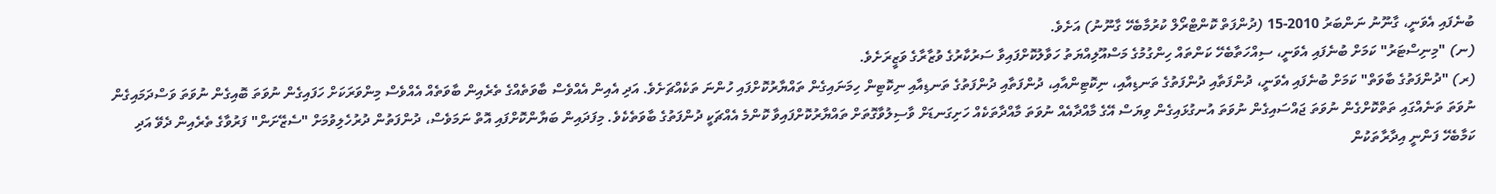ބުނެފައި އެވަނީ، ގާނޫނު ނަންބަރު 2010-15 (ދުންފަތް ކޮންޓްރޯލް ކުރުމާބެހޭ ގާނޫނު) އަށެވެ.
(ނ) "މިނިސްޓަރު" ކަމަށް ބުނެފައި އެވަނީ، ސިއްހަތާބެހޭ ކަންތައް ހިންގުމުގެ މަސްއޫލިއްޔަތު ހަވާލުކޮށްފައިވާ ސަރުކާރުގެ ވުޒާރާގެ ވަޒީރަށެވެ.
(ރ) "ދުންފަތުގެ ބާވަތް" ކަމަށް ބުނެފައި އެވަނީ، ދުންފަތާއި ދުންފަތުގެ ތަނޑިއާއި، ނިކޮޓިންއާއި، ދުންފަތާއި ދުންފަތުގެ ތަނޑިއާއި ނިކޮޓިން ހިމަނައިގެން ތައްޔާރުކޮށްފައި ހުންނަ ތަކެއްޗަށެވެ. އަދި އެއިން އެއްވެސް ބާވަތެއްގެ ތެރެއިން ބާވަތެއް އެއްވެސް މިންވަރަކަށް ހަފައިގެން ނުވަތަ ބޮއިގެން ނުވަތަ ވަސްދަމައިގެން ނުވަތަ ތަނެއްގައި ތަތްކޮށްގެން ނުވަތަ ޖައްސައިގެން ނުވަތަ އުނގުޅައިގެން ވިޔަސް އޭގެ މާއްދާއެއް ނުވަތަ މާއްދާތަކެއް ހަށިގަނޑަށް ވާސިލުވާގޮތަށް ތައްޔާރުކޮށްފައިވާ ކޮންމެ އެއްޗަކީ ދުންފަތުގެ ބާވަތެކެވެ. މިފަދައިން ބަޔާންކޮށްފައި އޮތް ނަމަވެސް، ދުންފަތުން ދުރުހެލިވުމަށް "ސެޒޭށަން" ފަރުވާގެ ތެރެއިން ދެވޭ އަދި ކަމާބެހޭ ފަންނީ އިދާރާތަކުން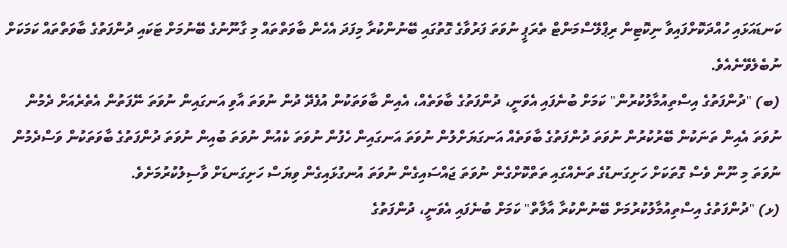ކަނޑައަޅައި ހުއްދަކޮށްފައިވާ ނިކޮޓިން ރިޕްލޭސްމަންޓް ތެރަޕީ ނުވަތަ ފަރުވާގެ ގޮތުގައި ބޭނުންކުރާ މިފަދަ އެހެން ބާވަތްތައް މި ގާނޫނުގެ ބޭނުމަށް ޓަކައި ދުންފަތުގެ ބާވަތްތައް ކަމަކަށް ނުބެލެވޭނެއެވެ.
(ބ) "ދުންފަތުގެ އިސްތިއުމާލުކުރުން" ކަމަށް ބުނެފައި އެވަނީ، ދުންފަތުގެ ބާވަތެއް، އެއިން ބާވަތަކުން އުފެދޭ ދުން ނުވަތަ އާވި އަނގައިން ނުވަތަ ނޭފަތުން އެތެރެއަށް ދެމުން ނުވަތަ އެއިން ތަނަކުން ބޭރުކުރުން ނުވަތަ ދުންފަތުގެ ބާވަތެއް އަނގަޔަށްލުން ނުވަތަ އަނގައިން ހެފުން ނުވަތަ ކެއުން ނުވަތަ ބުއިން ނުވަތަ ދުންފަތުގެ ބާވަތަކުން ވަސްދެމުން ނުވަތަ މި ނޫން ވެސް ގޮތަކަށް ހަށިގަނޑުގެ ތަނެއްގައި ތަތްކޮށްގެން ނުވަތަ ޖައްސައިގެން ނުވަތަ އުނގުޅައިގެން ވިޔަސް ހަށިގަނޑަށް ވާސިލުކުރުމަށެވެ.
(ޅ) "ދުންފަތުގެ އިސްތިއުމާލުކުރުމަށް ބޭނުންކުރާ އާލާތް" ކަމަށް ބުނެފައި އެވަނީ، ދުންފަތުގެ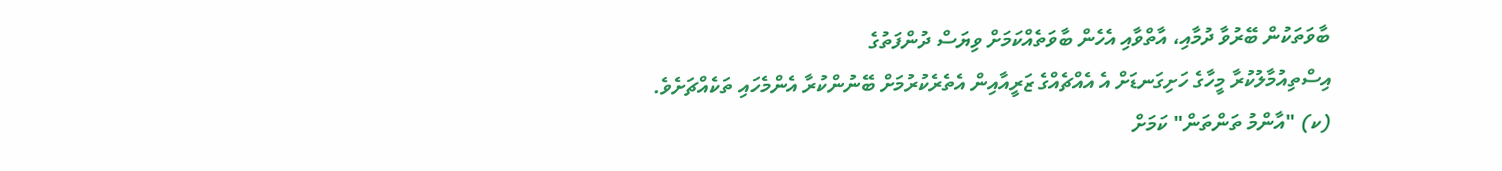ބާވަތަކުން ބޭރުވާ ދުމާއި، އާތްވާއި އެހެން ބާވަތެއްކަމަށް ވިޔަސް ދުންފަތުގެ
އިސްތިއުމާލުކުރާ މީހާގެ ހަށިގަނޑަށް އެ އެއްޗެއްގެ ޒަރީއާއިން އެތެރެކުރުމަށް ބޭނުންކުރާ އެންމެހައި ތަކެއްޗަށެވެ.
(ކ) "އާންމު ތަންތަން" ކަމަށް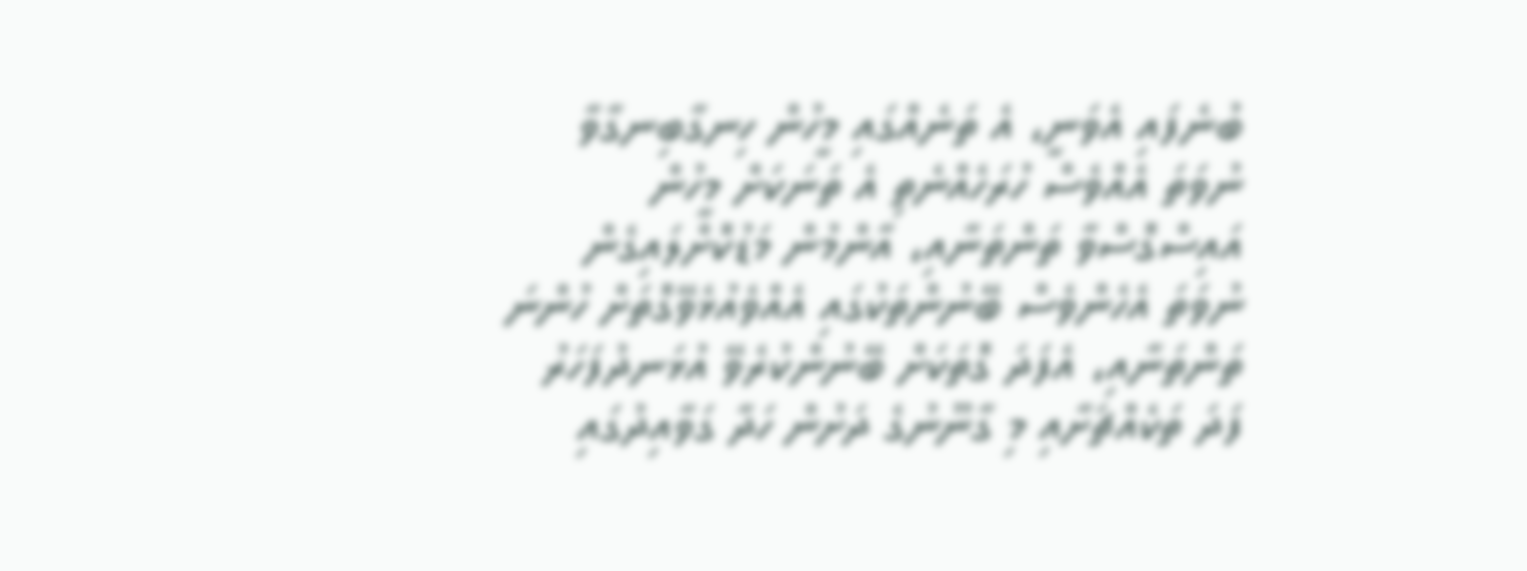ބުނެފައި އެވަނީ، އެ ތަނެއްގައި މީހުން ހިނގާބިނގާވާ ނުވަތަ އެއްވެސް ހުރަހެއްނެތި އެ ތަނަކަށް މީހުން އައިސްގޮސްވާ ތަންތަނާއި، އާންމުން މަޑުކޮށްލައިގެން ނުވަތަ އެހެންވެސް ބޭނުންތަކުގައި އެއްވެއުޅެވޭގޮތަށް ހުންނަ ތަންތަނާއި، އެފަދަ ގޮތަކަށް ބޭނުންކުރެވޭ އުޅަނދުފަހަރު ފަދަ ތަކެއްޗަށާއި މި ގާނޫނުގެ ދަށުން ހަދާ ގަވާއިދުގައި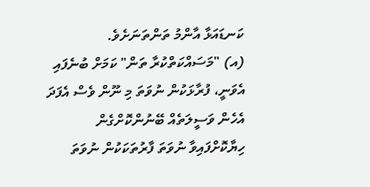ކަނޑައަޅާ އާންމު ތަންތަނަށެވެ.
(އ) "މަސައްކަތްކުރާ ތަން" ކަމަށް ބުނެފައި އެވަނީ، ފުރާޅަކުން ނުވަތަ މި ނޫން ވެސް އެފަދަ އެހެން ވަސީލަތެއް ބޭނުންކޮށްގެން ހިޔާކޮށްފައިވާ ނުވަތަ ފާރުތަކަކުން ނުވަތަ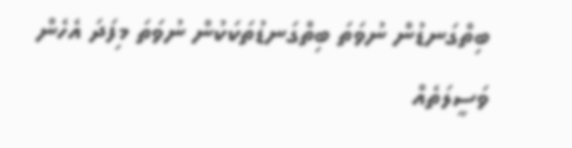ބިތްގަނޑުން ނުވަތަ ބިތްގަނޑުތަކަކުން ނުވަތަ މިފަދަ އެހެން ވަސީލަތެއް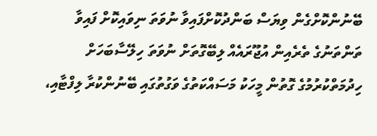ބޭނުންކޮށްގެން ވިޔަސް ބަންދުކޮށްފައިވާ ނުވަތަ ނިވައިކޮށް ފައިވާ ތަންތަނުގެ ތެރެއިން އުޖޫރައެއް ލިބޭގޮތަށް ނުވަތަ ހިލޭސާބަހަށް ހިދުމަތްކުރުމުގެ ގޮތުން މީހަކު މަސައްކަތުގެ ވަގުތުގައި ބޭނުންކުރާ ލިފްޓާއި،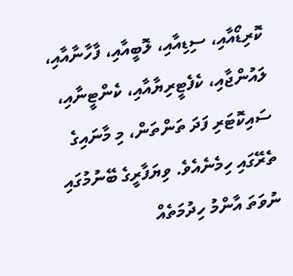ކޮރިޑޯއާއި، ސިޑިއާއި، ލޮބީއާއި، ފާހާނާއާއި، ލައުންޖާއި، ކެފެޓީރިޔާއާއި، ކެންޓީނާއި، ސައިކޮޓަރި ފަދަ ތަންތަން، މި މާނައިގެ ތެރޭގައި ހިމެނެއެވެ. ވިޔަފާރީގެ ބޭނުމުގައި ނުވަތަ އާންމު ހިދުމަތެއް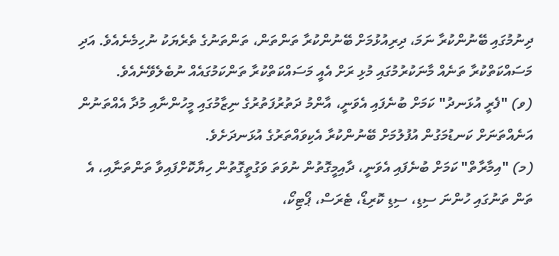ދިނުމުގައި ބޭނުންކުރާ ނަމަ، ދިރިއުޅުމަށް ބޭނުންކުރާ ތަންތަން، ތަންތަނުގެ ތެރެޔަކު ނުހިމެނެއެވެ. އަދި މަސައްކަތްކުރާ ތަނެއް މާނަކުރުމުގައި މުޅި ރަށް އެއީ މަސައްކަތްކުރާ ތަންކަމުގައެއް ނުބެލެވޭނެއެވެ.
(ވ) "ފެރީ އުޅަނދު" ކަމަށް ބުނެފައި އެވަނީ، އާންމު ދަތުރުފަތުރުގެ ނިޒާމުގައި މީހުންނާއި މުދާ އެއްތަނުން އަނެއްތަނަށް ކަނޑުމަގުން އުފުލުމަށް ބޭނުންކުރާ އެކިވައްތަރުގެ އުޅަނދަށެވެ.
(މ) "އިމާރާތް" ކަމަށް ބުނެފައި އެވަނީ، ދާއިމީގޮތުން ނުވަތަ ވަގުތީގޮތުން ހިޔާކޮށްފައިވާ ތަންތަނާއި، އެ ތަން ތަނުގައި ހުންނަ ސިޑި، ސިޑި ކޮރިޑޯ، ޓެރަސް، ޕޯޓިކޯ،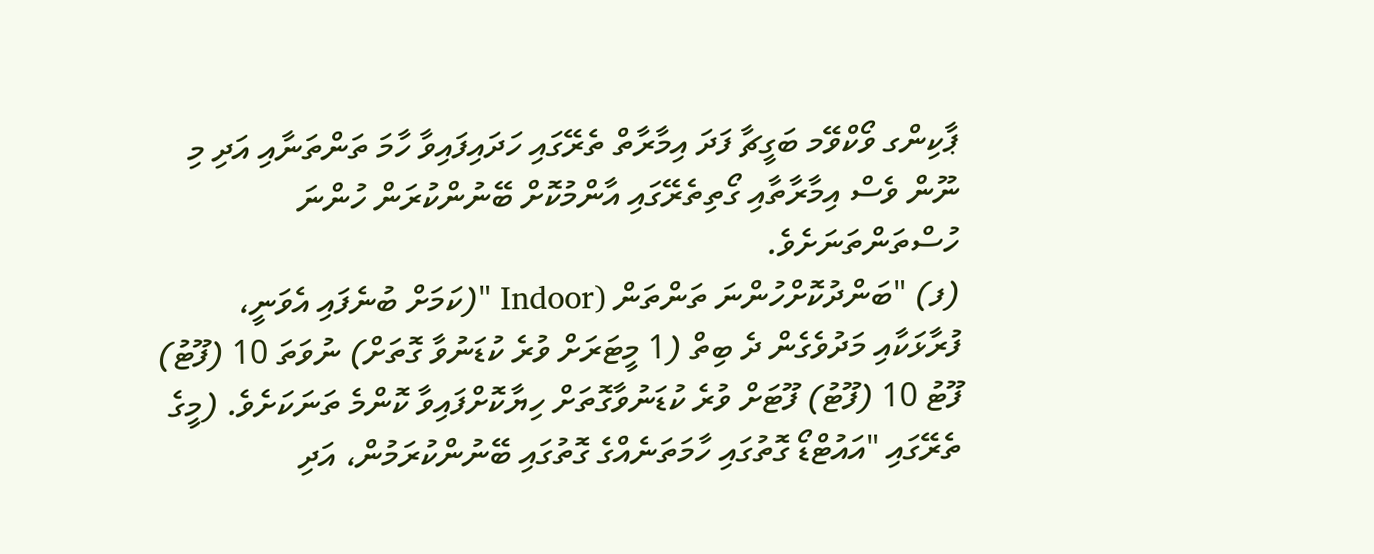ޕާކިންގ ވޯކްވޭމ ބަގީޗާ ފަދަ އިމާރާތް ތެރޭގައި ހަދައިފައިވާ ހާމަ ތަންތަނާއި އަދި މި ނޫން ވެސް އިމާރާތާއި ގޯތިތެރޭގައި އާންމުކޮށް ބޭނުންކުރަން ހުންނަ ހުސްތަންތަނަށެވެ.
(ފ) "ބަންދުކޮށްހުންނަ ތަންތަން (Indoor "(ކަމަށް ބުނެފައި އެވަނީ، ފުރާޅަކާއި މަދުވެގެން ދެ ބިތް (1 މީޓަރަށް ވުރެ ކުޑަނުވާ ގޮތަށް) ނުވަތަ 10 (ފޫޓު) ފޫޓު 10 (ފޫޓު) ފޫޓަށް ވުރެ ކުޑަނުވާގޮތަށް ހިޔާކޮށްފައިވާ ކޮންމެ ތަނަކަށެވެ. (މީގެ ތެރޭގައި "އައުޓްޑޯ ގޮތުގައި ހާމަތަނެއްގެ ގޮތުގައި ބޭނުންކުރަމުން، އަދި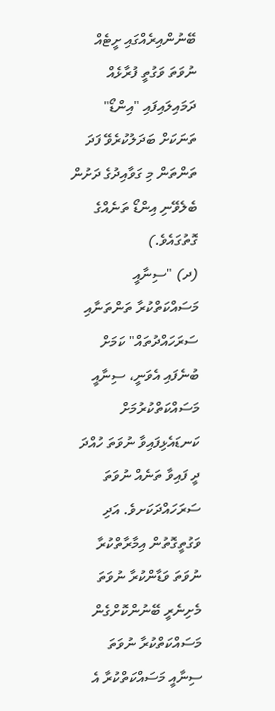ބޭނުންއިރެއްގައި ށީޓެއް ނުވަތަ ވަގުތީ ފުރާޅެއް ދަމައިލައިފައި "އިންޑޯ" ތަނަކަށް ބަދަލުކުރެވޭ ފަދަ ތަންތަން މި ގަވާއިދުގެ ދަށުން ބެލެވޭނި އިންޑޯ ތަނެއްގެ ގޮތުގައެވެ.)
(ދ) "ސިނާއީ މަސައްކަތްކުރާ ތަންތަނާއި ސަރަހައްދުތައް" ކަމަށް ބުނެފައި އެވަނީ، ސިނާއީ މަސައްކަތްކުރުމަށް ކަނޑައެޅިފައިވާ ނުވަތަ ހުއްދަ ދީ ފައިވާ ތަނެއް ނުވަތަ ސަރަހައްދަކަށވެ. އަދި ވަގުތީގޮތުން އިމާރާތްކުރާ ނުވަތަ ވަޑާންކުރާ ނުވަތަ މެށިނެރީ ބޭނުންކޮށްގެން މަސައްކަތްކުރާ ނުވަތަ ސިނާއީ މަސައްކަތްކުރާ އެ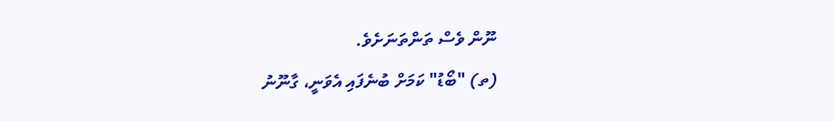ނޫން ވެސް ތަންތަނަށެވެ.
(ތ) "ބޯޑު" ކަމަށް ބުނެފައި އެވަނީ، ގާނޫނު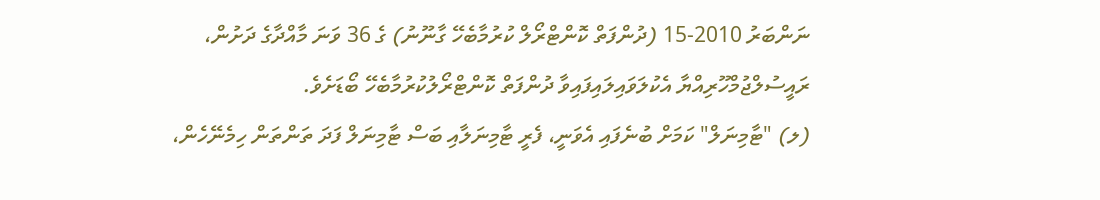ނަންބަރު 2010-15 (ދުންފަތް ކޮންޓްރޯލް ކުރުމާބެހޭ ގާނޫނު) ގެ 36 ވަނަ މާއްދާގެ ދަށުން، ރައީސުލްޖުމްހޫރިއްޔާ އެކުލަވައިލައިފައިވާ ދުންފަތް ކޮންޓްރޯލުކުރުމާބެހޭ ބޯޑަށެވެ.
(ލ) "ޓާމިނަލް" ކަމަށް ބުނެފައި އެވަނީ، ފެރީ ޓާމިނަލާއި ބަސް ޓާމިނަލް ފަދަ ތަންތަން ހިމެނޭހެން،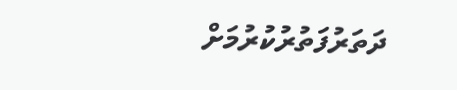ދަތަރުފަތުރުކުރުމަށް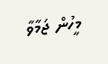މީހުން ޖަމާވާ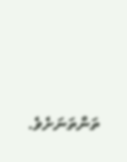ތަންތަނަށެވެ.